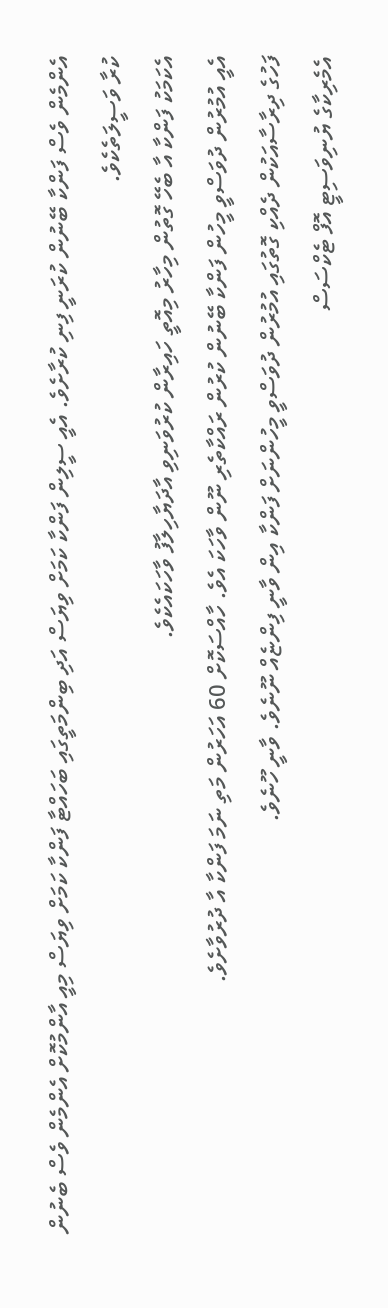އެންމެން ވެސް ފަންކާ ބޭނުން ކުރަނީ ފިނި ކުރާށެވެ. އެއީ ސީލިން ފަންކާ ކަމަށް ވިޔަސް އަދި ބިންމަތީގައި ބަހައްޓާ ފަންކާ ކަމަށް ވިޔަސް މިއީ އާންމުކޮށް އެންމެން ވެސް ބެނުން ކުރާ ވަސީލަތެކެވެ.
އެކަމަކު ފަންކާ އާ ބެހޭ ގޮތުން މިހާރު މިއޮތީ ހައިރާން ކުރުވަނިވި އާދަޔާހިލާފު ވާހަކައެކެވެ.
އެއީ އުމުރުން ދުވަސްވީ މީހުން ފަންކާ ބޭނުން ކުރުން ރައްކާތެރި ނޫން ވާހަކަ އެވެ. ހާއްސަކޮށް 60 އަހަރުން މަތި ނަމަ ފަންކާ އާ ދުރުވާށެވެ.
ފަހުގެ ދިރާސާއަކުން ދެއްކި ގޮތުގައި އުމުރުން ދުވަސްވީ މީހުންނަށް ފަންކާ އިން ވާނީ ފިންޏެއް ނޫނެވެ. ވާނީ ހޫނެވެ.
އެމެރިކާގެ ޔުނިވަސިޓީ އޮފް ޓެކްސަސް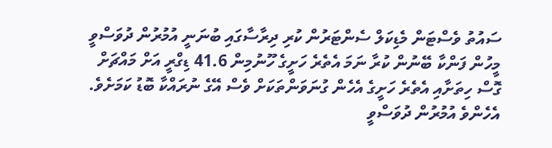ސައުތު ވެސްޓަން މެޑިކަލް ސެންޓަރުން ކުރި ދިރާސާގައި ބުނަނީ އުމުރުން ދުވަސްވީ މީހުން ފަންކާ ބޭނުން ކުރާ ނަމަ އެތެރެ ހަށީގެ ހޫނުމިން 41.6 ޑިގްރީ އަށް މައްޗަށް ގޮސް ހިތަށާއި އެތެރެ ހަށީގެ އެހެން ގުނަވަންތަކަށް ވެސް އޭގެ ނުރައްކާ ބޮޑު ކަމަށެވެ.
އެހެންވެ އުމުރުން ދުވަސްވީ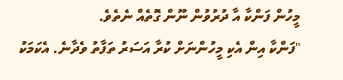މީހުން ފަންކާ އާ ދުރުވުން ނޫން ގޮތެއް ނެތެވެ.
"ފަންކާ އިން އެކި މީހުންނަށް ކުރާ އަސަރު ތަފާތު ވެދާނެ. އެކަމަކު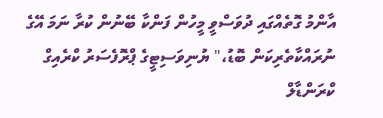އާންމު ގޮތެއްގައި ދުވަސްވީ މީހުން ފަންކާ ބޭނުން ކުރާ ނަމަ އޭގެ ނުރައްކާތެރިކަން ބޮޑު،" ޔުނިވަސިޓީގެ ޕްރޮފެސަރު ކްރެއިގް ކްރަންޑާލް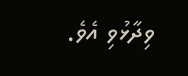ވިދާޅުވި އެވެ.